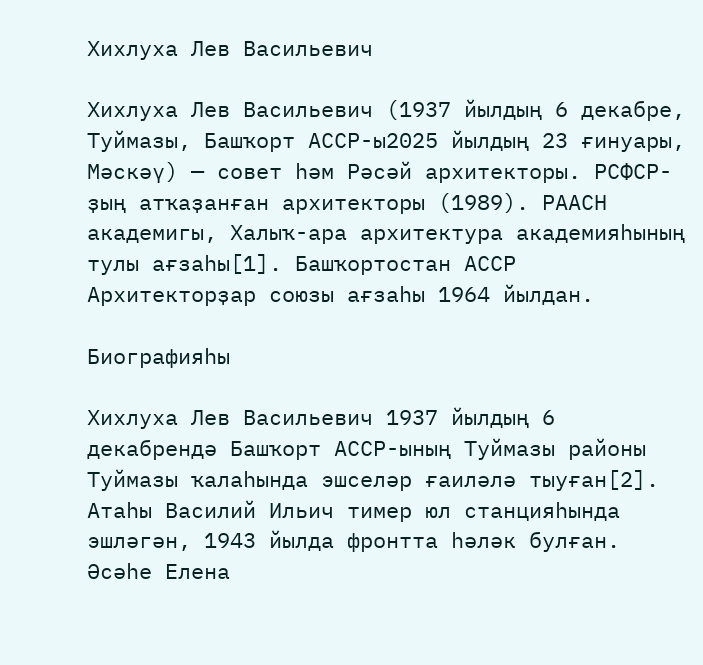Хихлуха Лев Васильевич

Хихлуха Лев Васильевич (1937 йылдың 6 декабре, Туймазы, Башҡорт АССР-ы2025 йылдың 23 ғинуары, Мәскәү) — совет һәм Рәсәй архитекторы. РСФСР-ҙың атҡаҙанған архитекторы (1989). РААСН академигы, Халыҡ-ара архитектура академияһының тулы ағзаһы[1]. Башҡортостан АССР Архитекторҙар союзы ағзаһы 1964 йылдан.

Биографияһы

Хихлуха Лев Васильевич 1937 йылдың 6 декабрендә Башҡорт АССР-ының Туймазы районы Туймазы ҡалаһында эшселәр ғаиләлә тыуған[2]. Атаһы Василий Ильич тимер юл станцияһында эшләгән, 1943 йылда фронтта һәләк булған. Әсәһе Елена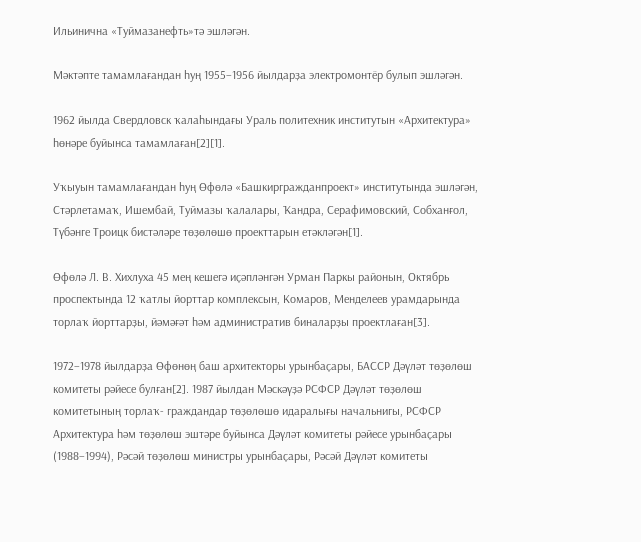Ильинична «Туймазанефть»тә эшләгән.

Мәктәпте тамамлағандан һуң 1955–1956 йылдарҙа электромонтёр булып эшләгән.

1962 йылда Свердловск ҡалаһындағы Ураль политехник институтын «Архитектура» һөнәре буйынса тамамлаған[2][1].

Уҡыуын тамамлағандан һуң Өфөлә «Башкиргражданпроект» институтында эшләгән, Стәрлетамаҡ, Ишембай, Туймазы ҡалалары, Ҡандра, Серафимовский, Собханғол, Түбәнге Троицк бистәләре төҙөлөшө проекттарын етәкләгән[1].

Өфөлә Л. В. Хихлуха 45 мең кешегә иҫәпләнгән Урман Паркы районын, Октябрь проспектында 12 ҡатлы йорттар комплексын, Комаров, Менделеев урамдарында торлаҡ йорттарҙы, йәмәғәт һәм административ биналарҙы проектлаған[3].

1972–1978 йылдарҙа Өфөнөң баш архитекторы урынбаҫары, БАССР Дәүләт төҙөлөш комитеты рәйесе булған[2]. 1987 йылдан Мәскәүҙә РСФСР Дәүләт төҙөлөш комитетының торлаҡ- граждандар төҙөлөшө идаралығы начальнигы, РСФСР Архитектура һәм төҙөлөш эштәре буйынса Дәүләт комитеты рәйесе урынбаҫары (1988–1994), Рәсәй төҙөлөш министры урынбаҫары, Рәсәй Дәүләт комитеты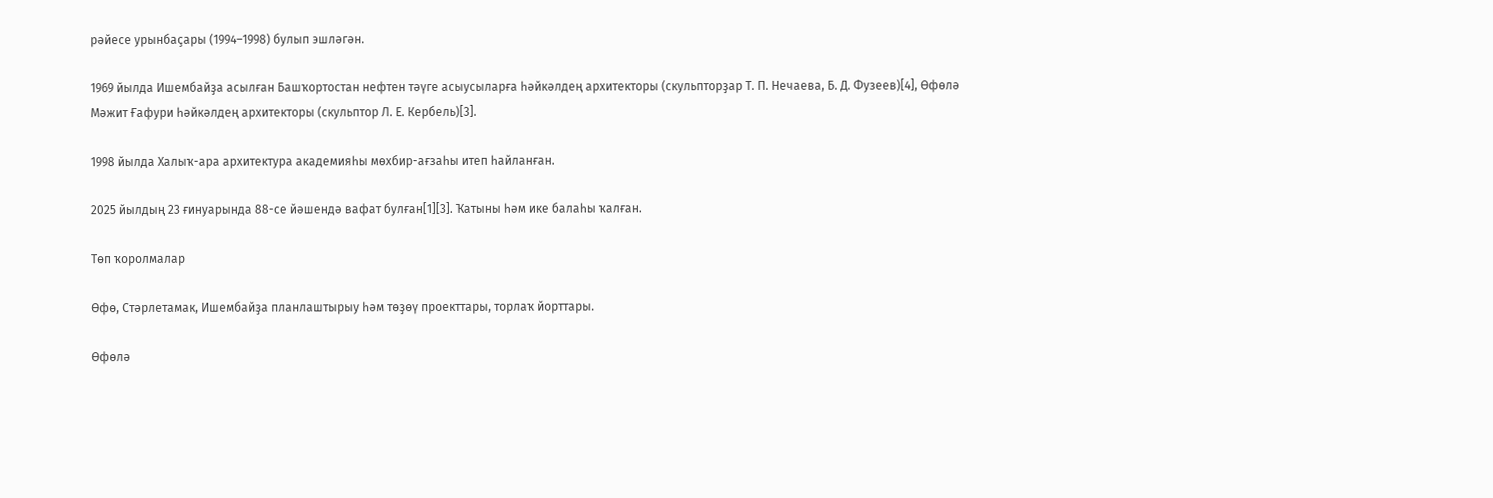рәйесе урынбаҫары (1994–1998) булып эшләгән.

1969 йылда Ишембайҙа асылған Башҡортостан нефтен тәүге асыусыларға һәйкәлдең архитекторы (скульпторҙар Т. П. Нечаева, Б. Д. Фузеев)[4], Өфөлә Мәжит Ғафури һәйкәлдең архитекторы (скульптор Л. Е. Кербель)[3].

1998 йылда Халыҡ-ара архитектура академияһы мөхбир-ағзаһы итеп һайланған.

2025 йылдың 23 ғинуарында 88-се йәшендә вафат булған[1][3]. Ҡатыны һәм ике балаһы ҡалған.

Төп ҡоролмалар

Өфө, Стәрлетамак, Ишембайҙа планлаштырыу һәм төҙөү проекттары, торлаҡ йорттары.

Өфөлә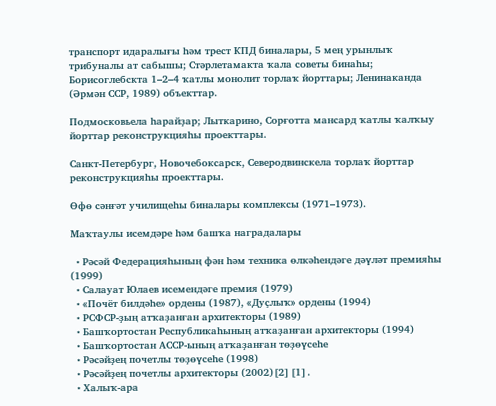транспорт идаралығы һәм трест КПД биналары, 5 мең урынлыҡ трибуналы ат сабышы; Стәрлетамакта ҡала советы бинаһы; Борисоглебскта 1–2–4 ҡатлы монолит торлаҡ йорттары; Ленинаканда (Әрмән ССР, 1989) объекттар.

Подмосковьела һарайҙар; Лыткарино, Сорғотта мансард ҡатлы ҡалҡыу йорттар реконструкцияһы проекттары.

Санкт-Петербург, Новочебоксарск, Северодвинскела торлаҡ йорттар реконструкцияһы проекттары.

Өфө сәнғәт училищеһы биналары комплексы (1971–1973).

Маҡтаулы исемдәре һәм башҡа наградалары

  • Рәсәй Федерацияһының фән һәм техника өлкәһендәге дәүләт премияһы (1999)
  • Салауат Юлаев исемендәге премия (1979)
  • «Почёт билдәһе» ордены (1987), «Дуҫлыҡ» ордены (1994)
  • РСФСР-ҙың атҡаҙанған архитекторы (1989)
  • Башҡортостан Республикаһының атҡаҙанған архитекторы (1994)
  • Башҡортостан АССР-ының атҡаҙанған төҙөүсеһе
  • Рәсәйҙең почетлы төҙөүсеһе (1998)
  • Рәсәйҙең почетлы архитекторы (2002)[2][1].
  • Халыҡ-ара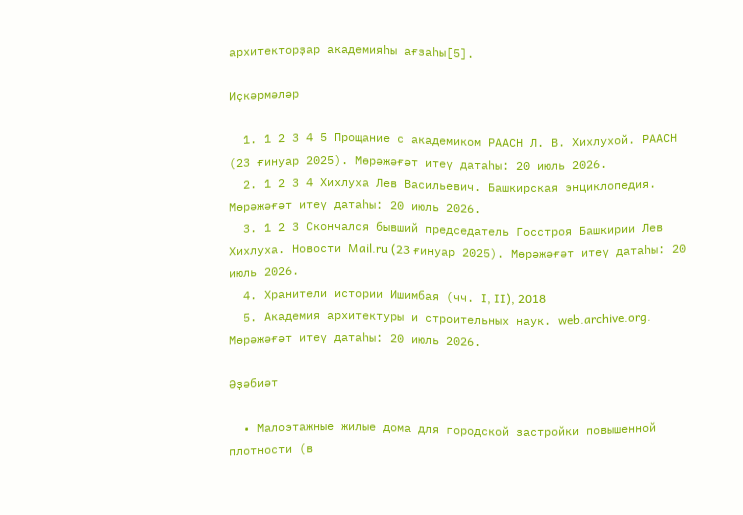архитекторҙар академияһы ағзаһы[5].

Иҫкәрмәләр

  1. 1 2 3 4 5 Прощание с академиком РААСН Л. В. Хихлухой. РААСН (23 ғинуар 2025). Мөрәжәғәт итеү датаһы: 20 июль 2026.
  2. 1 2 3 4 Хихлуха Лев Васильевич. Башкирская энциклопедия. Мөрәжәғәт итеү датаһы: 20 июль 2026.
  3. 1 2 3 Скончался бывший председатель Госстроя Башкирии Лев Хихлуха. Новости Mail.ru (23 ғинуар 2025). Мөрәжәғәт итеү датаһы: 20 июль 2026.
  4. Хранители истории Ишимбая (чч. I, II), 2018
  5. Академия архитектуры и строительных наук. web.archive.org. Мөрәжәғәт итеү датаһы: 20 июль 2026.

Әҙәбиәт

  • Малоэтажные жилые дома для городской застройки повышенной плотности (в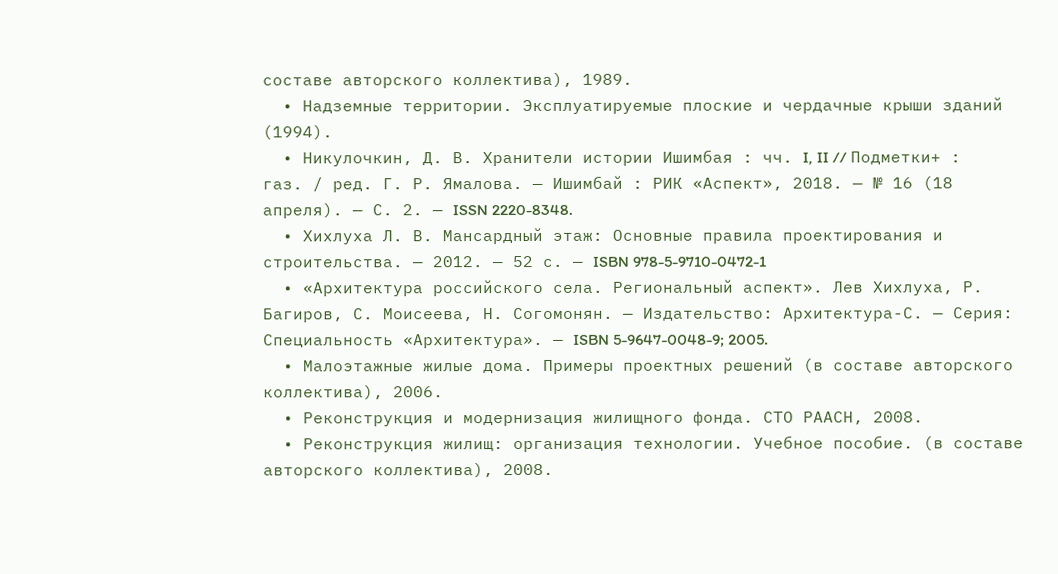составе авторского коллектива), 1989.
  • Надземные территории. Эксплуатируемые плоские и чердачные крыши зданий (1994).
  • Никулочкин, Д. В. Хранители истории Ишимбая : чч. I, II // Подметки+ : газ. / ред. Г. Р. Ямалова. — Ишимбай : РИК «Аспект», 2018. — № 16 (18 апреля). — С. 2. — ISSN 2220-8348.
  • Хихлуха Л. В. Мансардный этаж: Основные правила проектирования и строительства. — 2012. — 52 с. — ISBN 978-5-9710-0472-1
  • «Архитектура российского села. Региональный аспект». Лев Хихлуха, Р. Багиров, С. Моисеева, Н. Согомонян. — Издательство: Архитектура-С. — Серия: Специальность «Архитектура». — ISBN 5-9647-0048-9; 2005.
  • Малоэтажные жилые дома. Примеры проектных решений (в составе авторского коллектива), 2006.
  • Реконструкция и модернизация жилищного фонда. СТО РААСН, 2008.
  • Реконструкция жилищ: организация технологии. Учебное пособие. (в составе авторского коллектива), 2008.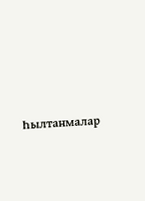Һылтанмалар